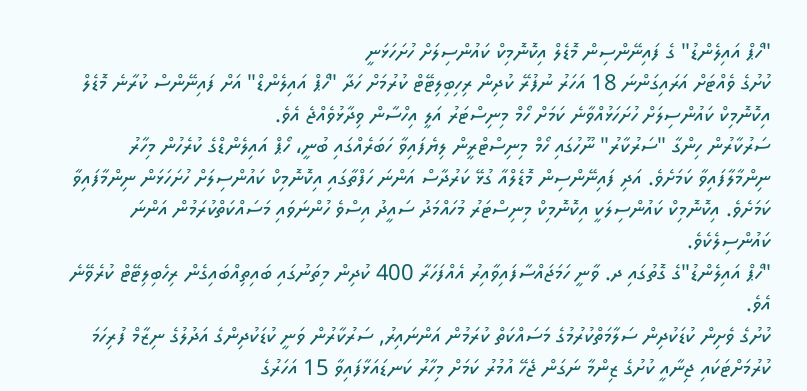"ހޯޕް އައިލެންޑު" ގެ ފައިނޭންސިން މޮޑެލް އިކޮނޮމިކް ކައުންސިލަށް ހުށަހަޅަނީ
ކުށުގެ ވެއްޓަށް އަރައިގަންނަ 18 އަހަރު ނުފުރޭ ކުދިން ރިހިބިލިޓޭޓް ކުރުމަށް ހަދާ "ހޯޕް އައިލެންޑް" އަށް ފައިނޭންސް ކުރާނެ މޮޑެލް އިކޮނޮމިކް ކައުންސިލަށް ހުށަހަޅުއްވާނެ ކަމަށް ހޯމް މިނިސްޓަރު އަލީ އިހްސާން ވިދާޅުވެއްޖެ އެވެ.
ސަރުކާރުން ހިންގާ "ސަރުކާރު" ނޫހުގައި ހޯމް މިނިސްޓްރީން ލިޔެފައިވާ ހަބަރެއްގައި ބުނީ، ހޯޕް އައިލެންޑްގެ ކުރެހުން މިހާރު ނިންމާލާފައިވާ ކަމަށެވެ. އަދި ފައިނޭންސިން މޮޑެލްއާ ގުޅޭ ކަރުދާސް އަންނަ ހަފްތާގައި އިކޮނޮމިކް ކައުންސިލަށް ހުށަހަޅަން ނިންމާފައިވާ ކަމަށެވެ. އިކޮނޮމިކް ކައުންސިލަކީ އިކޮނޮމިކް މިނިސްޓަރު މުހައްމަދު ސައީދު އިސްވެ ހުންނަވައި މަސައްކަތްކުރަމުން އަންނަ ކައުންސިލެކެވެ.
"ހޯޕް އައިލެންޑު"ގެ ގޮތުގައި ދ. ވާނީ ހަމަޖައްސާފައިވާއިރު އެއްފަހަރާ 400 ކުދިން މިތަނުގައި ބައިތިއްބައިގެން ރިހެބިލިޓޭޓް ކުރެވޭނެ އެވެ.
ކުށުގެ ވެށިން ކުޑަކުދިން ސަލާމަތްކުރުމުގެ މަސައްކަތް ކުރަމުން އަންނައިރު, ސަރުކާރުން ވަނީ ކުޑަކުދިންގެ އަދުލުގެ ނިޒާމް ފުރިހަމަ ކުރުމަށްޓަކައި ޖިނާއީ ކުށުގެ ޒިންމާ ނަގަން ޖެހޭ އުމުރު ކަމަށް މިހާރު ކަނޑައަޅާފައިވާ 15 އަހަރުގެ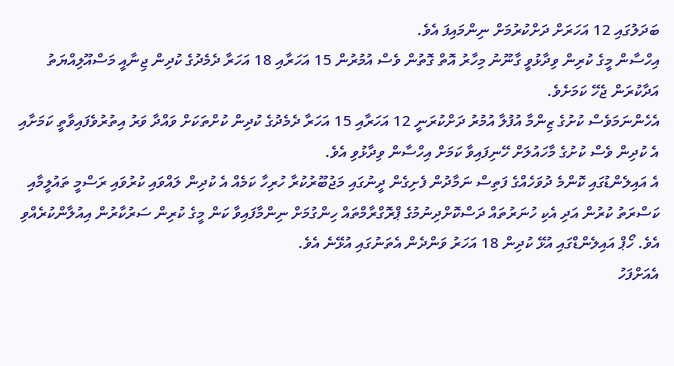ބަދަލުގައި 12 އަހަރަށް ދަށްކުރުމަށް ނިންމައިފަ އެވެ.
އިހްސާން މީގެ ކުރިން ވިދާޅުވީ ގާނޫނު މިހާރު އޮތް ގޮތުން ވެސް އުމުރުން 15 އަހަރާއި 18 އަހަރާ ދެމެދުގެ ކުދިން ޖިނާއީ މަސްއޫލިއްޔަތު އަދާކުރަން ޖެހޭ ކަމަށެވެ.
އެހެންނަމަވެސް ކުށުގެ ޒިންމާ އުފުލާ އުމުރު ދަށްކުރަނީ 12 އަހަރާއި 15 އަހަރާ ދެމެދުގެ ކުދިން ކުށްތަކަށް ވައްދާ ވަރު އިތުރުވެފައިވާތީ ކަމަށާއި އެ ކުދިން ވެސް ކުށުގެ މާހައުލަށް ހޭނިފައިވާ ކަމަށް އިހްސާން ވިދާޅުވި އެވެ.
އެ އައިލެންޑުގައި ކޮންމެ ދުވަހެއްގެ ފަތިސް ނަމާދުން ފެށިގެން ދީނުގައި މަޖުބޫރުކުރާ ހުރިހާ ކަމެއް އެ ކުދިން ލައްވައި ކުރުވައި ރަސްމީ ތައުލީމާއި ކަސްރަތު ކުރުން އަދި އެކި ހުނަރުތައް ދަސްކޮށްދިނުމުގެ ޕްރޮގްރާމްތައް ހިންގުމަށް ނިންމާފައިވާ ކަން މީގެ ކުރިން ސަރުކާރުން އިއުލާންކުރެއްވި އެވެ. ހޯޕް އައިލެންޑްގައި އުޅޭ ކުދިން 18 އަހަރު ވަންދެން އެތަނުގައި އުޅޭނެ އެވެ.
އެއަށްފަހު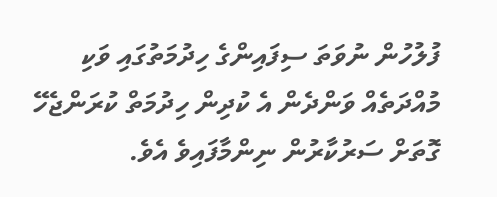ފުލުހުން ނުވަތަ ސިފައިންގެ ހިދުމަތުގައި ވަކި މުއްދަތެއް ވަންދެން އެ ކުދިން ހިދުމަތް ކުރަންޖެހޭ ގޮތަށް ސަރުކާރުން ނިންމާފައިވެ އެވެ.